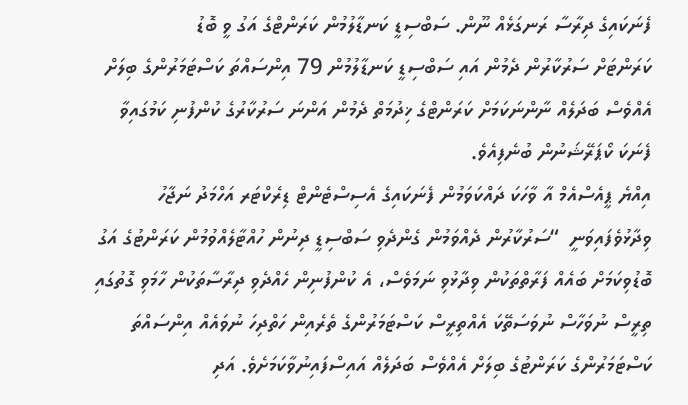ފެނަކައިގެ ދިރާސާ ރަނގަޅެއް ނޫން. ސަބްސިޑީ ކަނޑާލުމުން ކަރަންޓްގެ އަގު ވީ ބޮޑު
ކަރަންޓަށް ސަރުކާރުން ދެމުން އައި ސަބްސިޑީ ކަނޑާލުމުން 79 އިންސައްތަ ކަސްޓަމަރުންގެ ބިލަށް އެއްވެސް ބަދަލެއް ނާންނަކަމަށް ކަރަންޓްގެ ޚިދުމަތް ދެމުން އަންނަ ސަރުކާރުގެ ކުންފުނި ކަމުގައިވާ ފެނަކަ ކޯޕަރޭޝަނުން ބުނެފިއެވެ.
އިއްޔެ ޕީއެސްއެމް އާ ވާހަކަ ދައްކަވަމުން ފެނަކައިގެ އެސިސްޓެންޓް ޑިރެކްޓަރ އަހްމަދު ނަޖާހު ވިދާޅުވެފައިވަނީ  “ސަރުކާރުން ދެއްވަމުން ގެންދެވި ސަބްސިޑީ ދިނުން ހުއްޓާލެއްވުމުން ކަރަންޓުގެ އަގު ބޮޑުވިކަމަށް ބައެއް ފަރާތްތަކުން ވިދާޅުވި ނަމަވެސް، އެ ކުންފުނިން ހެއްދެވި ދިރާސާތަކުން ހާމަވި ގޮތުގައި ތިރީސް ނުވަހާސް ނުވަސަތޭކަ އެއްތިރީސް ކަސްޓަމަރުންގެ ތެރެއިން ހަތްދިހަ ނުވައެއް އިންސައްތަ ކަސްޓަމަރުންގެ ކަރަންޓުގެ ބިލަށް އެއްވެސް ބަދަލެއް އައިސްފައިނުވާކަމަށެވެ. އަދި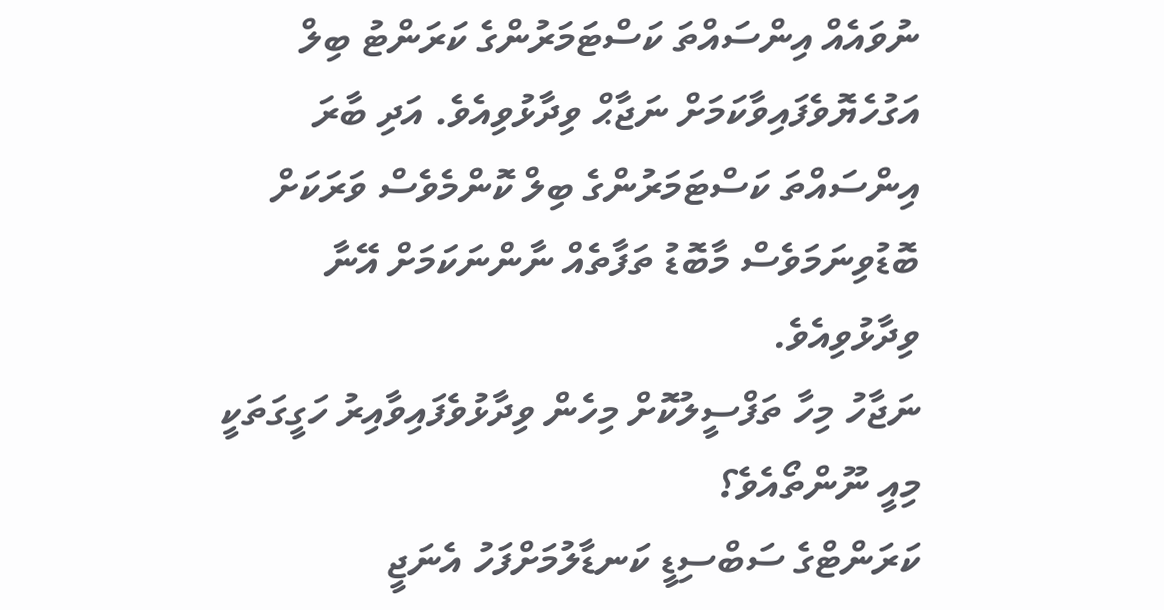ނުވައެއް އިންސައްތަ ކަސްޓަމަރުންގެ ކަރަންޓު ބިލް އަގުހެޔޮވެފައިވާކަމަށް ނަޖާޙް ވިދާޅުވިއެވެ. އަދި ބާރަ އިންސައްތަ ކަސްޓަމަރުންގެ ބިލް ކޮންމެވެސް ވަރަކަށް ބޮޑުވިނަމަވެސް މާބޮޑު ތަފާތެއް ނާންނަކަމަށް އޭނާ ވިދާޅުވިއެވެ.
ނަޖާހު މިހާ ތަފްސީލުކޮށް މިހެން ވިދާޅުވެފައިވާއިރު ހަގީގަތަކީ މިއީ ނޫންތޯއެވެ؟
ކަރަންޓްގެ ސަބްސިޑީ ކަނޑާލުމަށްފަހު އެނަޖީ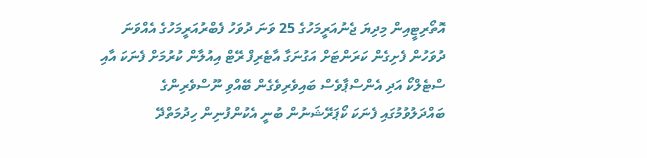އޮތޯރިޓީއިން މިދިޔަ ޖެނުއަރީމަހުގެ 25 ވަނަ ދުވަހު ފެބްރުއަރީމަހުގެ އެއްވަނަ ދުވަހުން ފެށިގެން ކަރަންޓަށް އަގުނަގާ އާޓެރިފް ރޭޓް އިއުލާން ކުރުމަށް ފެނަކަ އާއި ސްޓެލްކޯ އަދި އެންސްޕާވެސް ބައިވެރިވެގެން ބޭއްވި ނޫސްވެރިންގެ ބައްދަލުވުމުގައި ފެނަކަ ކޯޕަރޭޝަނުން ބުނީ އެކުންފުނިން ހިދުމަތްދޭ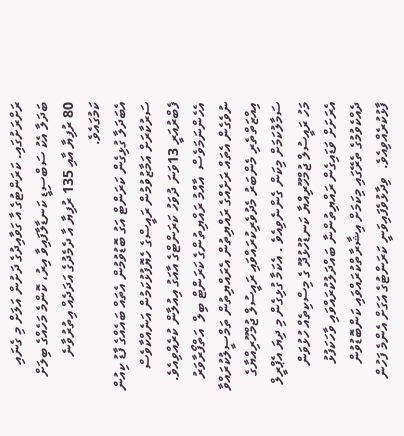ރަށްރަށުގައި. ކަރަންޓުގެ އާ ގަވާއިދުގެ ދަށުން އަލަށް މި ގެނައި ބަދަލާ އެކު ސަބްސިޑީ ކަނޑާލާފައިވާ އިރު، ކޮންމެ މަހެއްގެ ބިލަށް 80 ރުފިޔާ އާއި 135 ރުފިޔާ އާ ދެމެދުގެ އަދަދެއް އިތުރުވާނެ ކަމުގައެވެ.
އެބަދަލާ ގުޅިގެން ކަރަންޓް އަގު ބޮޑުވުމުން އެތައް ބައެއްގެ ފާޑު ކިއުން ސަރުކާރަށް އަމާޒުވުމުން ރައީސްގެ ހެޔޮފުޅުކަމުން އަނެއްކާވެސް ފެބްރުއަރީ 13ވަނަ ދުވަހު ކަރަންޓްގެ އާއަގު އިއުލާން ކުރެއްވިއެވެ. އެހެންނަމަވެސް  އާއްމު ރައްޔިތުންގެ ކަރަންޓް ބިލް  އަތްފޯރާވަރު ނުވެގެން އެތައް ރަށެއްގެ ރައްޔިތުން އެރައްޔިތުން ތަމްސީލުކުރައްވާ އިއްޒަތްތެރި މެންބަރު މެދުވެރިކުރައްވައި ރައީސުލް ޖުމްހޫރިއްޔާގެ ސަމާލުކަމަށް މިކަން ގެންނެވިއެވެ . އެކަމާ ގުޅިގެން މި ދިޔަ އެޕްރީލް މަހު ރައީސުލް ޖުމްހޫރިއްޔާ ކަނޑުހުޅުދޫ ގެ މިސްކިތެއް ހުޅުވަން އެރަށަށް ވަޑައިގެން ރައްޔިތުންނާ ބައްދަލުކުރައްވައި ވާހަކަފުޅު ދެއްކެވުމުގެ ތެރޭގައި މިކަމަށް އިޝާރާތްކުރައްވައި ކަންބޮޑުވުން ފާޅުކުރެއްވިއެވެ.  ވިދާޅުވެފައިވަނީ ކަރަންޓުގެ އަގަށް އެންމެ ފަހުން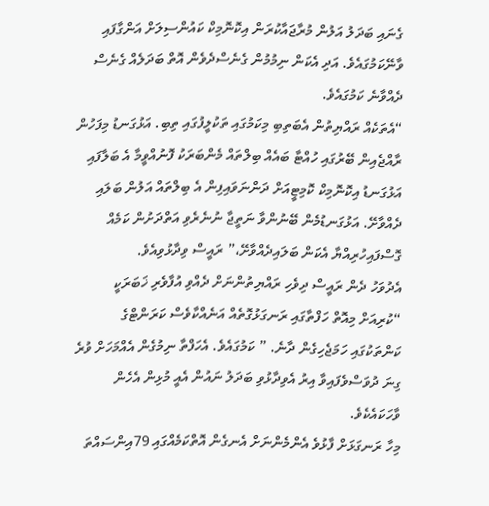ގެނައި ބަދަލު އަލުން މުރާޖައާކުރަން އިކޮނޮމިކް ކައުންސިލަށް އަންގާފައި ވާނޭކަމުގައެވެ. އަދި އެކަން ނިމުމުން ގެނެސްދެވެން އޮތް ބަދަލެއް ގެނެސް ދެއްވާނެ ކަމުގައެވެ.
“އެތަކެއް ރައްޔިތުން އެބަތިބި މިކަމުގައި ތަކުލީފުގައި ތިބި. އަޅުގަނޑު މިފަހުން ރާއްޖެއިން ބޭރުގައި ހުއްޓާ ބައެއް ބިލްތައް މެންބަރަކު ފޮނުއްވީމާ އެ ބަލާފައި އަޅުގަނޑު އިކޮނޮމިކް ކޮމިޓީއަށް ދަންނަވައިފިން އެ ބިލްތައް އަލުން ބަލައި ދެއްވާށޭ. އަޅުގަނޑުމެން ބޭނުންވާ ނަތީޖާ ނުނެރެވި އަތްދަށުން ކަމެއް ގޮސްފައިހުރިއްޔާ އެކަން ބަލައިދެއްވާށޭ،” ރައީސް ވިދާޅުވިއެވެ.
އެދުވަހު ދެން ރައީސް ދިވެހި ރައްޔިތުންނަށް ދެއްވި އުފާވެރި ޚަބަރަކީ “ކުރިއަށް މިއޮތް ހަފްތާގައި ރަނގަޅުގޮތެއް އަނެއްކާވެސް ކަރަންޓްގެ ކަންތަކުގައި ހަމަޖެހިގެން ދާނެ. ” ކަމުގައެވެ. އެހަފްތާ ނިމުގެން އެއްމަހަށް ވުރެ ގިނަ ދުވަސްވެފައިވާ އިރު އެވިދާޅުވި ބަދަލު ނައުން އެއީ މުޅިން އެހެން ވާހަކައެކެވެ.
މިހާ ރަނގަޅަށް ފާޅުވެ އެންމެންނަށް އެނގެން އޮތްކަމެއްގައި 79އިންސައްތަ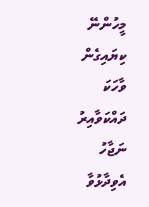މީހުންނޭ ކިޔައިގެން ވާހަކަ ދައްކަވާއިރު ނަޖާހު އެވިދާޅުވާ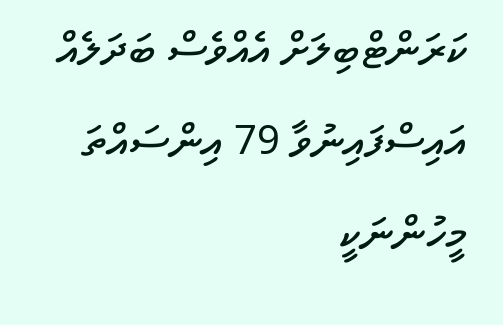ކަރަންޓްބިލަށް އެއްވެސް ބަދަލެއް އައިސްފައިނުވާ 79 އިންސައްތަ މީހުންނަކީ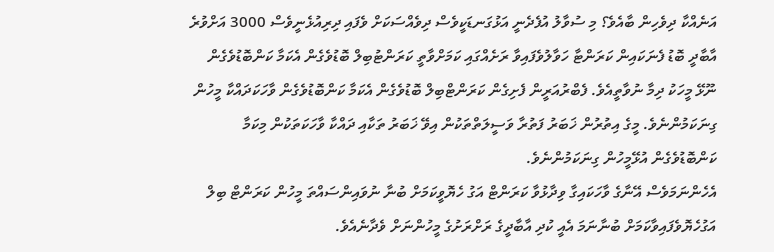އަނެއްކާ ދިވެހިން ބާއެވެ؟ މި ސުވާލު އުފެދެނީ އަޅުގަނޑަކީވެސް ދިވެއްސަކަށް ވެފައި ދިރިއުޅެނީވެސް 3000 އަށްވުރެ އާބާދީ ބޮޑު ފެނަކައިން ކަރަންޓާ ހަވާލުވެފައިވާ ރަށެއްގައި ކަމަށްވާތީ ކަރަންޓުބިލް ބޮޑުވެގެން އެކަމާ ކަންބޮޑުވެގެން ނޫޅޭ މީހަކު ދިމާ ނުވާތީއެވެ. ފެބްރުއަރީން ފެށިގެން ކަރަންޓްބިލް ބޮޑުވެގެން އެކަމާ ކަންބޮޑުވެގެން ވާހަކަދައްކާ މީހުން ގިނަކަމުންނެވެ. މީގެ އިތުރުން ޚަބަރު ފަތުރާ ވަސީލަތްތަކުން އިވޭ ޚަބަރު ތަކާއި ދައްކާ ވާހަކަތަކުން މިކަމާ ކަންބޮޑުވެގެން އުޅޭމީހުން ގިނަކަމުންނެވެ.
އެހެންނަމަވެސް އޭނާގެ ވާހަކައިގާ ވިދާޅުވާ ކަރަންޓް އަގު ހެޔޮވީކަމަށް ބުނާ ނުވައިންސައްތަ މީހުން ކަރަންޓް ބިލް އަގުހެޔޮވެފައިވާކަމަށް ބުނާނަމަ އެއީ ކުދި އާބާދީގެ ރަށްރަށުގެ މީހުންނަށް ވެދާނެއެވެ.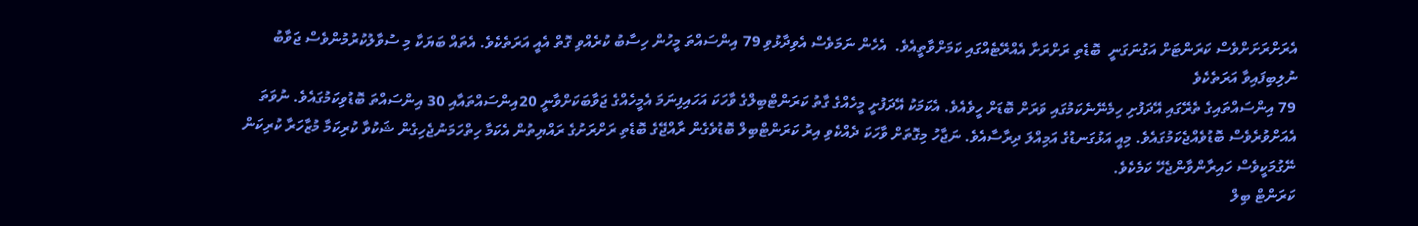އެރަށްރަށަށްވެސް ކަރަންޓަށް އަގުނަގަނީ  ބޮޑެތި ރަށްރަށާ އެއްރޭޓެއްގައި ކަމަށްވާތީއެވެ.  އެހެން ނަމަވެސް އެވިދާޅުވި 79 އިންސައްތަ މީހުން ހިސާބު ކުރެއްވި ގޮތް އެއީ އަރަތެކެވެ. އެތައް ބަޔަކާ މި ސުވާލުކުރުމުންވެސް ޖަވާބު ނުލިބިފައިވާ އަރަތެކެވެ
79 އިންސައްތައިގެ ތެރޭގައި އޭދަފުށި ހިމެނޭނެކަމުގައި ވަރަށް ބޮޑަށް ހީވެއެވެ. އެކަމަކު އޭދަފުށީ މީހެއްގެ ގާތު ކަރަންޓްބިލްގެ ވާހަކަ އަހައިފިނަމަ އެމީހެއްގެ ޖަވާބަކަށްވާނީ 20އިންސައްތައާއި 30 އިންސައްތަ ބޮޑުވިކަމުގައެވެ. ނުވަތަ އެއަށްވުރެވެސް ބޮޑުވެއްޖެކަމުގައެވެ. މިއީ އަޅުގަނޑުގެ އަމިއްލަ ދިރާސާއެވެ. ނަޖާހު މިގޮތަށް ވާހަކަ ދެއްކެވި އިރު ކަރަންޓްބިލް ބޮޑުވެގެން ރާއްޖޭގެ ބޮޑެތި ރަށްރަށުގެ ރައްޔިތުން އެކަމާ ހިތްހަމަނުޖެހިގެން ޝަކުވާ ކުރިކަމާ މުޒާހަރާ ކުރިކަން ނޭގުމަކީވެސް ހައިރާންވާންޖެހޭ ކަމެކެވެ.
ކަރަންޓް ބިލް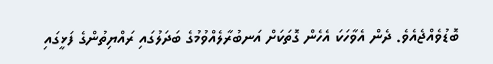ބޮޑުވެއްޖެއެވެ. ދެން އެވާހަކަ އެހެން ގޮތަކަށް އަނބުރާލެއްވުމުގެ ބަދަލުގައި ރައްޔިތުންގެ ފަޅީގައި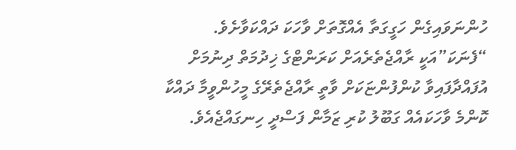ހުންނަވައިގެން ހަގީގަތާ އެއްގޮތަށް ވާހަކަ ދައްކަވާށެވެ. “ފެނަކަ”އަކީ ރާއްޖެތެރެއަށް ކަރަންޓްގެ ޚިދުމަތް ދިނުމަށް އުފައްދާފައިވާ ކުންފުންޏަކަށް ވާތީ ރާއްޖެތެރޭގެ މީހުންވީމާ ދައްކާ ކޮންމެ ވާހަކައެއް ގަބޫލު ކުރި ޒަމާން ފަސްދީ ހިނގައްޖެއެވެ.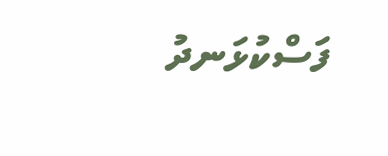ފަސްކުޅަނދު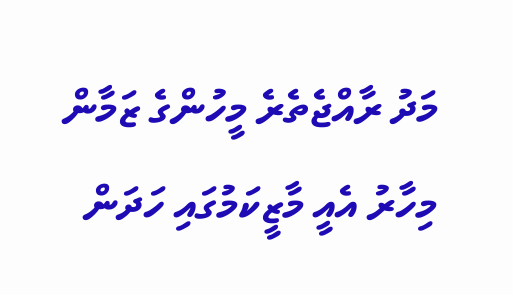މަދު ރާއްޖެތެރެ މީހުންގެ ޒަމާން މިހާރު އެއީ މާޒީކަމުގައި ހަދަން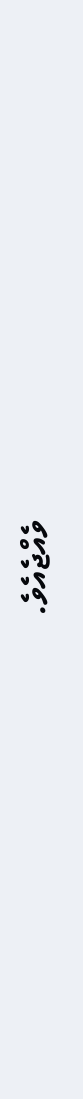ވެއްޖެއެވެ.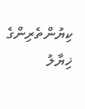ކިޔުންތެރިންގެ ޚިޔާލު